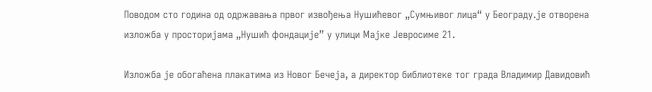Поводом сто година од одржавања првог извођења Нушићевог „Сумњивог лица“ у Београду.је отворена изложба у просторијама „Нушић фондације” у улици Мајке Јевросиме 21.

Изложба је обогаћена плакатима из Новог Бечеја, а директор библиотеке тог града Владимир Давидовић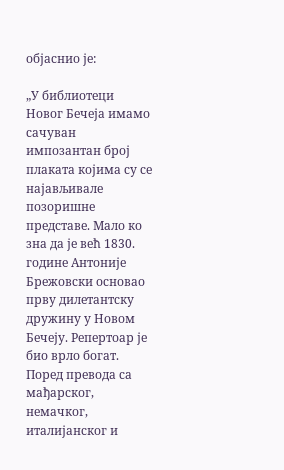објаснио је:

„У библиотеци Новог Бечеја имамо сачуван импозантан број плаката којима су се најављивале позоришне представе. Мало ко зна да је већ 1830. године Антоније Брежовски основао прву дилетантску дружину у Новом Бечеју. Репертоар је био врло богат. Поред превода са мађарског, немачког, италијанског и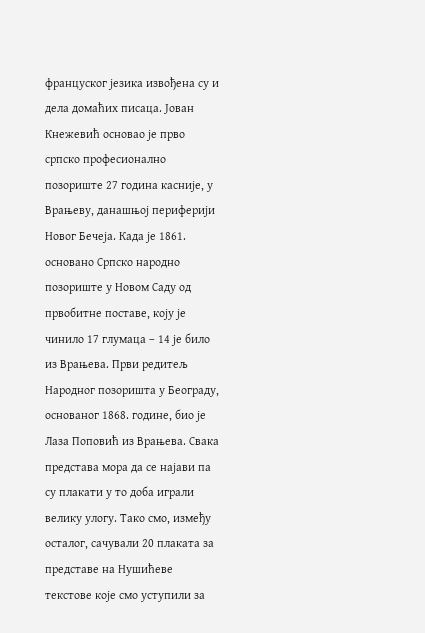француског језика извођена су и дела домаћих писаца. Јован Кнежевић основао је прво српско професионално позориште 27 година касније, у Врањеву, данашњој периферији Новог Бечеја. Када је 1861. основано Српско народно позориште у Новом Саду од првобитне поставе, коју је чинило 17 глумаца – 14 је било из Врањева. Први редитељ Народног позоришта у Београду, основаног 1868. године, био је Лаза Поповић из Врањева. Свака представа мора да се најави па су плакати у то доба играли велику улогу. Тако смо, између осталог, сачували 20 плаката за представе на Нушићеве текстове које смо уступили за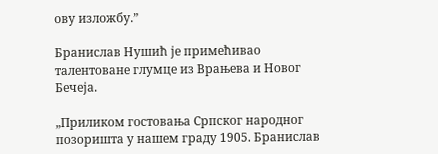ову изложбу.”

Бранислав Нушић је примећивао талентоване глумце из Врањева и Новог Бечеја.

„Приликом гостовања Српског народног позоришта у нашем граду 1905. Бранислав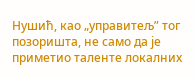Нушић, као „управитељ” тог позоришта, не само да је приметио таленте локалних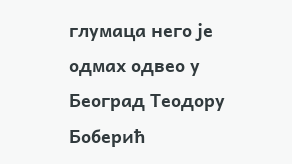глумаца него је одмах одвео у Београд Теодору Боберић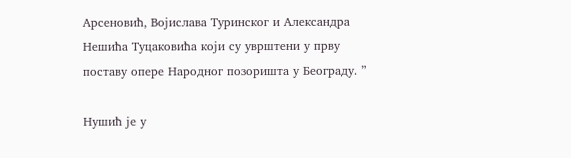Арсеновић, Војислава Туринског и Александра Нешића Туцаковића који су уврштени у прву поставу опере Народног позоришта у Београду. ”

Нушић је у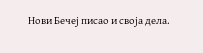Нови Бечеј писао и своја дела.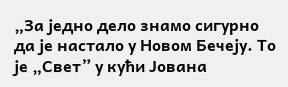„За једно дело знамо сигурно да је настало у Новом Бечеју. То је „Свет” у кући Јована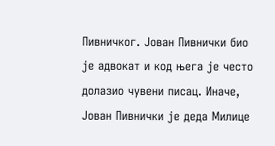Пивничког. Јован Пивнички био је адвокат и код њега је често долазио чувени писац. Иначе, Јован Пивнички је деда Милице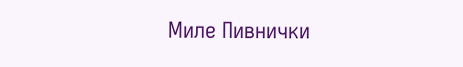Миле Пивнички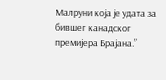Малруни која је удата за бившег канадског премијера Брајана.”